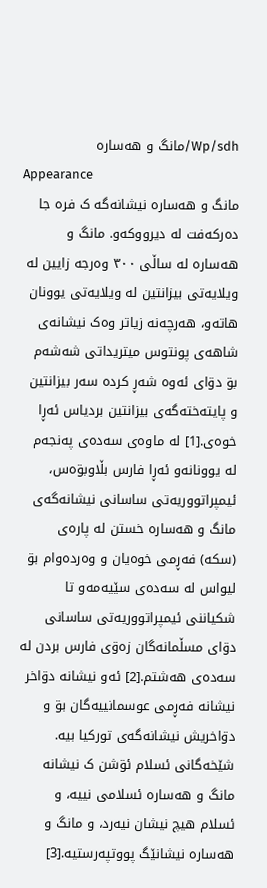Wp/sdh/مانگ و هەسارە
Appearance
مانگ و هەسارە نیشانەگە ک فرە جا دەرکەفت لە دیرووکەو. مانگ و هەسارە لە ساڵی ٣٠٠ وەرجە زایین لە ویلایەتی بیزانتین لە ویلایەتی یوونان هاتەو، هەرچەنە زیاتر وەک نیشانەی شاهەی پونتوس میتریداتی شەشەم بۊ دۊای ئەوە شەڕ کردە سەر بیزانتین و پایتەختەگەی بیزانتین بردیاس ئەڕا خوەی.[1] لە ماوەی سەدەی پەنجەم لە یوونانەو ئەڕا فارس بڵاوبۊەس، ئیمپراتووریەتی ساسانی نیشانەگەی مانگ و هەسارە خستن لە پارەی (سکە) فەڕمی خوەیان و وەردەوام بۊ لیواس لە سەدەی سێیەمەو تا شکیاننی ئیمپراتووریەتی ساسانی دۊای مسڵمانەگان زەۊی فارس بردن لە سەدەی هەشتم.[2] ئەو نیشانە دۊاخر نیشانە فەڕمی عوسمانییەگان بۊ و دۊاخریش نیشانەگەی تورکیا بیە. شێخەگانی ئسلام ئۊشن ک نیشانە مانگ و هەسارە ئسلامی نییە، و ئسلام هیچ نیشان نیەرد، و مانگ و هەسارە نیشانێگ پووتپەرستیە.[3]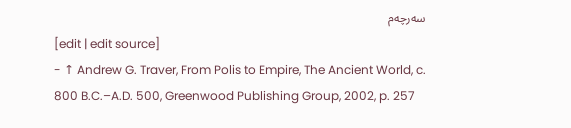سەرچەم
[edit | edit source]
- ↑ Andrew G. Traver, From Polis to Empire, The Ancient World, c. 800 B.C.–A.D. 500, Greenwood Publishing Group, 2002, p. 257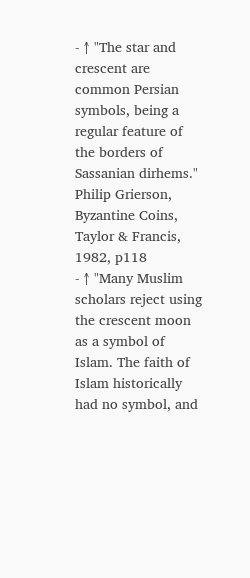- ↑ "The star and crescent are common Persian symbols, being a regular feature of the borders of Sassanian dirhems." Philip Grierson, Byzantine Coins, Taylor & Francis, 1982, p118
- ↑ "Many Muslim scholars reject using the crescent moon as a symbol of Islam. The faith of Islam historically had no symbol, and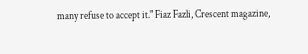many refuse to accept it." Fiaz Fazli, Crescent magazine,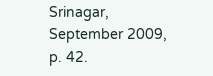Srinagar, September 2009, p. 42.